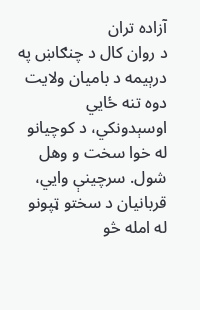آزاده تران
د روان کال د چنګاښ په درېیمه د بامیان ولایت دوه تنه ځايي اوسېدونکي، د کوچیانو له خوا سخت و وهل شول. سرچینې وايي، قربانیان د سختو ټپونو له امله څو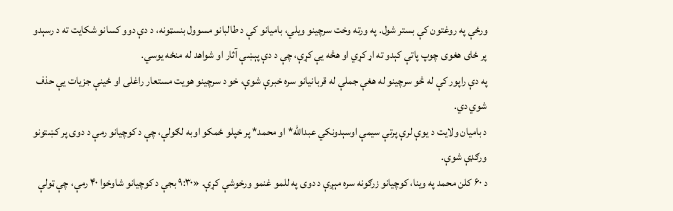ورځې په روغتون کې بستر شول. په ورته وخت سرچینو ویلي، بامیانو کې د طالبانو مسوول بنسټونه، د دې دوو کسانو شکایت ته د رسېدو پر ځای هغوی چوپ پاتې کېدو ته اړ کړي او هڅه یې کړې، چې د دې پېښې آثار او شواهد له منځه یوسي.
په دې راپور کې له څو سرچینو له هغې جملې له قربانیانو سره خبرې شوې، خو د سرچینو هویت مستعار راغلی او ځینې جزیات یې حذف شوي دي.
د بامیان ولایت د یوې لرې پرتې سیمې اوسېدونکي عبدالله* او محمد* پر خپلو ځمکو اوبه لګولې، چې د کوچیانو رمې د دوی پر کښتونو ورګډې شوې.
د ۶۰ کلن محمد په وینا، کوچیانو زرګونه سره مېږې د دوی په للمو غنمو ورخوشې کړې. «۹:۳۰ بجې د کوچیانو شاوخوا ۴۰ رمې، چې ټولې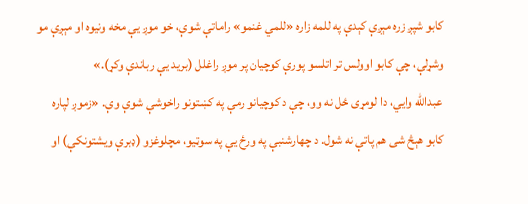کابو شپږ زره مېږې کېدې په للمه زاره «للمي غنمو» راماتې شوې، خو موږ یې مخه ونیوه او مېږې مو وشړلې، چې کابو اوولس تر اتلسو پورې کوچیان پر موږ راغلل (برید یې رباندې وکړ).»
عبدالله وايي، دا لومړی ځل نه وو، چې د کوچیانو رمې په کښتونو راخوشې شوې وې. «زموږ لپاره کابو هېڅ شی هم پاتې نه شول. د چهارشنبې په ورځ یې په سوټیو، مچلوغزو (ډبرې ویشتونکې) او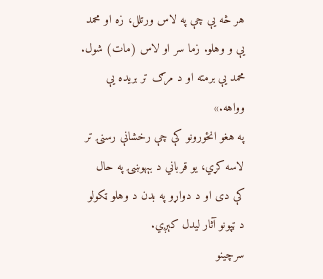هر څه یې چې په لاس ورتلل، زه او محمد یې و وهلو. زما سر او لاس (مات) شول. محمد یې برمته او د مرګ تر بریده یې وواهه.»
په هغو انځورونو کې چې رخشانې رسنۍ تر لاسه کړي، یو قرباني د بېهوښۍ په حال کې دی او د دواړو په بدن د وهلو ټکولو د ټپونو آثار لیدل کېږي.
سرچینو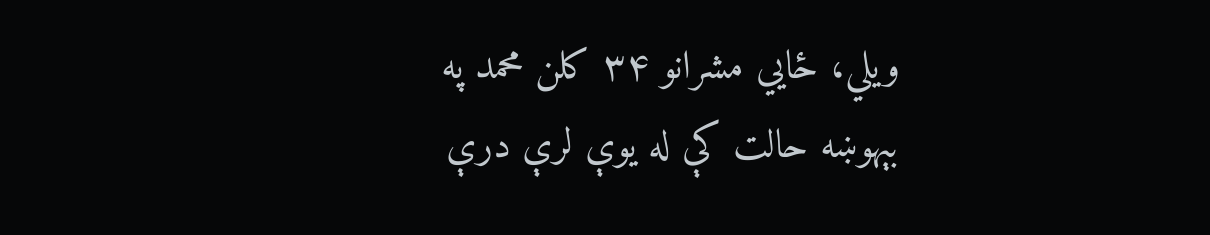ویلي، ځايي مشرانو ۳۴ کلن محمد په بېهوښه حالت کې له یوې لرې درې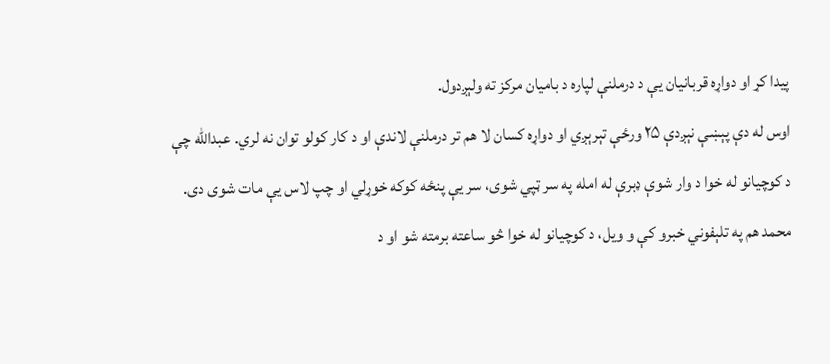پیدا کړ او دواړه قربانیان یې د درملنې لپاره د بامیان مرکز ته ولېږدول.
اوس له دې پېښې نېږدې ۲۵ ورځې تېرېږي او دواړه کسان لا هم تر درملنې لاندې او د کار کولو توان نه لري. عبدالله چې د کوچیانو له خوا د وار شوې ډبرې له امله په سر ټپي شوی، سر یې پنځه کوکه خوړلي او چپ لاس یې مات شوی دی.
محمد هم په تلېفوني خبرو کې و ویل، د کوچیانو له خوا څو ساعته برمته شو او د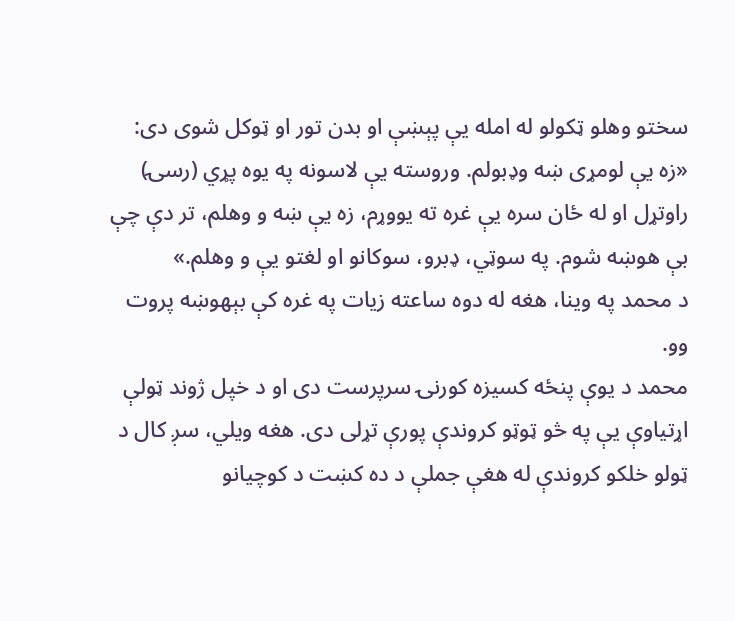سختو وهلو ټکولو له امله یې پېښې او بدن تور او ټوکل شوی دی: «زه یې لومړی ښه وډبولم. وروسته یې لاسونه په یوه پړي (رسۍ) راوتړل او له ځان سره یې غره ته یووړم، زه یې ښه و وهلم، تر دې چې بې هوښه شوم. په سوټي، ډبرو، سوکانو او لغتو یې و وهلم.»
د محمد په وینا، هغه له دوه ساعته زیات په غره کې بېهوښه پروت وو.
محمد د یوې پنځه کسیزه کورنۍ سرپرست دی او د خپل ژوند ټولې اړتیاوې یې په څو ټوټو کروندې پورې تړلی دی. هغه ویلي، سږ کال د ټولو خلکو کروندې له هغې جملې د ده کښت د کوچیانو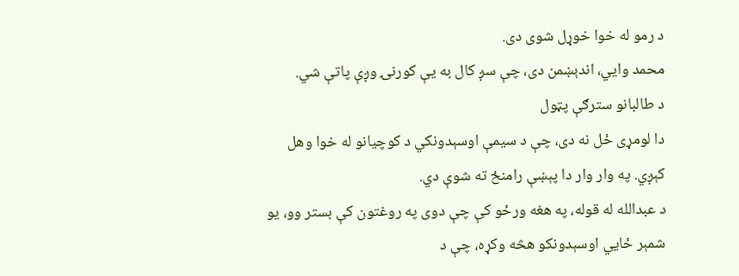د رمو له خوا خوړل شوی دی.
محمد وايي، اندېښمن دی، چې سږ کال به یې کورنۍ وږې پاتې شي.
د طالبانو سترګې پټول
دا لومړی ځل نه دی، چې د سیمې اوسېدونکي د کوچیانو له خوا وهل کېږي. په وار وار دا پېښې رامنځ ته شوې دي.
د عبدالله له قوله، په هغه ورځو کې چې دوی په روغتون کې بستر وو، یو شمېر ځايي اوسېدونکو هڅه وکړه، چې د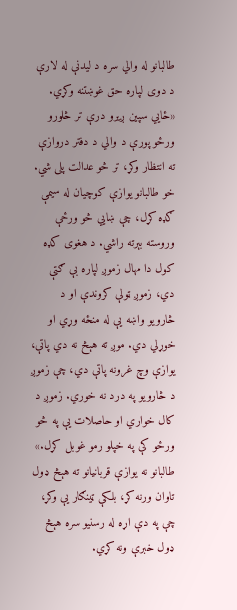طالبانو له والي سره د لیدنې له لارې د دوی لپاره حق غوښتنه وکړي. «ځايي سپین ږیرو درې تر څلورو ورځو پورې د والي د دفتر دروازې ته انتظار وکړ، تر څو عدالت پلی شي. خو طالبانو یوازې کوچیان له سیمې ګډه کړل، چې ښايي څو ورځې وروسته بېرته راشي. د هغوی کډه کول دا مهال زموږ لپاره بې ګتې دي، زموږ ټولې کروندې او د څارویو واښه یې له منځه وړي او خوړلي دي. موږ ته هېڅ نه دي پاتې، یوازې وچ غرونه پاتې دي، چې زموږ د څارویو په درد نه خوري. زموږ د کال خواري او حاصلات یې په څو ورځو کې په خپلو رمو غوبل کړل.»
طالبانو نه یوازې قربانیانو ته هېڅ ډول تاوان ورنه کړ، بلکې ټینګار یې وکړ، چې په دې اړه له رسنیو سره هېڅ ډول خبرې ونه کړي.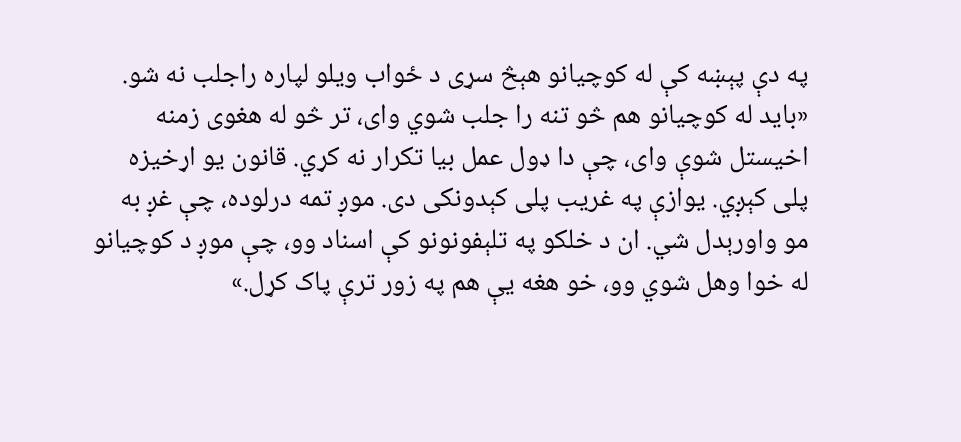په دې پېښه کې له کوچیانو هېڅ سړی د ځواب ویلو لپاره راجلب نه شو. «باید له کوچیانو هم څو تنه را جلب شوي وای، تر څو له هغوی زمنه اخیستل شوې وای، چې دا ډول عمل بیا تکرار نه کړي. قانون یو اړخیزه پلی کېږي. یوازې په غریب پلی کېدونکی دی. موږ تمه درلوده، چې غږ به مو واورېدل شي. ان د خلکو په تلېفونونو کې اسناد وو، چې موږ د کوچیانو له خوا وهل شوي وو، خو هغه یې هم په زور ترې پاک کړل.»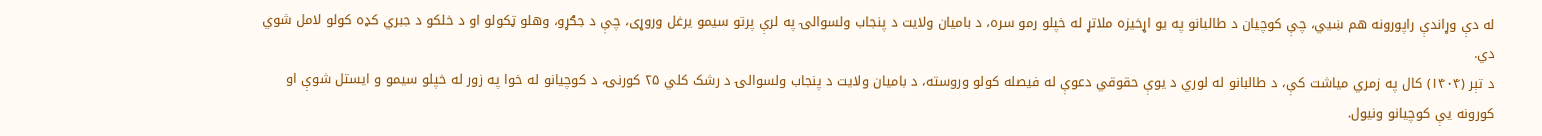له دې وړاندې راپورونه هم ښيي، چې کوچیان د طالبانو په یو اړخیزه ملاتړ له خپلو رمو سره، د بامیان ولایت د پنجاب ولسوالۍ په لرې پرتو سیمو یرغل وروړی، چې د جګړو، وهلو ټکولو او د خلکو د جبري کډه کولو لامل شوي دي.
د تېر (۱۴۰۴) کال په زمري میاشت کې، د طالبانو له لوري د یوې حقوقي دعوې له فیصله کولو وروسته، د بامیان ولایت د پنجاب ولسوالۍ د رشک کلي ۲۵ کورنۍ، د کوچیانو له خوا په زور له خپلو سیمو و ایستل شوې او کورونه یې کوچیانو ونیول.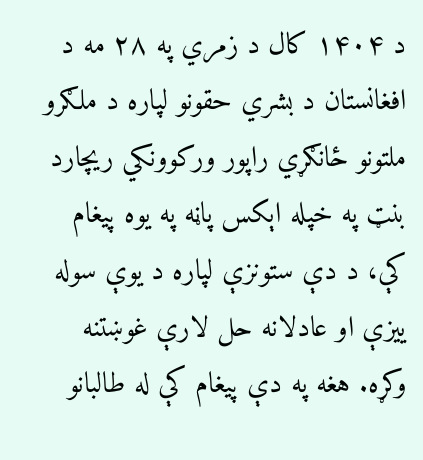د ۱۴۰۴ کال د زمري په ۲۸ مه د افغانستان د بشري حقونو لپاره د ملګرو ملتونو ځانګړي راپور ورکوونکي ریچارد بنټ په خپله اېکس پاڼه په یوه پیغام کې، د دې ستونزې لپاره د یوې سوله ییزې او عادلانه حل لارې غوښتنه وکړه. هغه په دې پیغام کې له طالبانو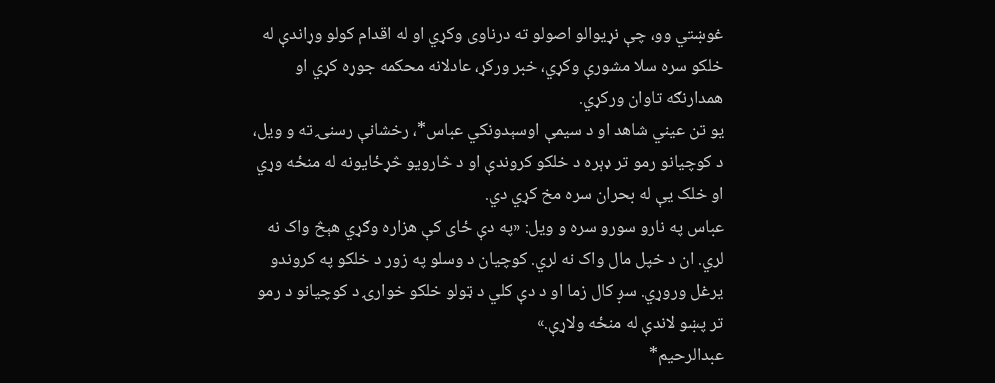غوښتي وو، چې نړیوالو اصولو ته درناوی وکړي او له اقدام کولو وړاندې له خلکو سره سلا مشورې وکړي، خبر ورکړ، عادلانه محکمه جوړه کړي او همدارنګه تاوان ورکړي.
یو تن عیني شاهد او د سیمې اوسېدونکي عباس*، رخشانې رسنۍ ته و ویل، د کوچیانو رمو تر ډېره د خلکو کروندې او د څارویو څړځایونه له منځه وړي او خلک یې له بحران سره مخ کړي دي.
عباس په نارو سورو سره و ویل: «په دې ځای کې هزاره وګړي هېڅ واک نه لري. ان د خپل مال واک نه لري. کوچیان د وسلو په زور د خلکو په کروندو یرغل وروړي. سږ کال زما او د دې کلي د ټولو خلکو خوارۍ د کوچیانو د رمو تر پښو لاندې له منځه ولاړې.»
عبدالرحیم*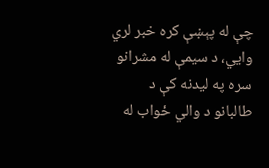چې له پېښې کره خبر لري وايي، د سیمې له مشرانو سره په لیدنه کې د طالبانو د والي ځواب له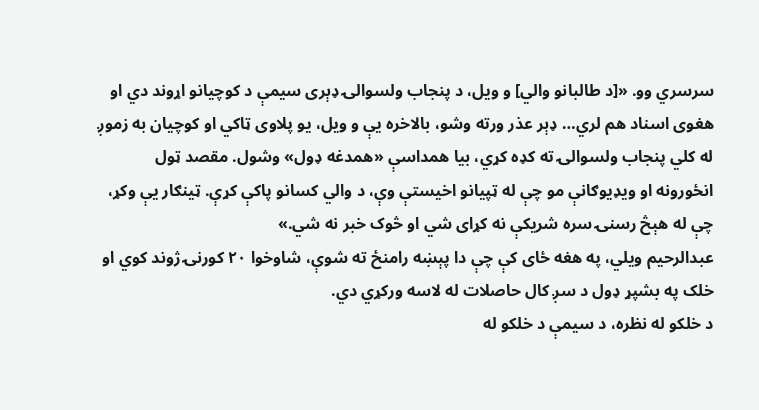سرسري وو. «[د طالبانو والي] و ویل، د پنجاب ولسوالۍ ډېری سیمې د کوچیانو اړوند دي او هغوی اسناد هم لري… ډېر عذر ورته وشو، بالاخره یې و ویل، یو پلاوی ټاکي او کوچیان به زموږ له کلي پنجاب ولسوالۍ ته کډه کړي، بیا همداسې «همدغه ډول» وشول. مقصد ټول انځورونه او ویډیوګانې مو چې له ټپیانو اخیستې وې، د والي کسانو پاکې کړې. ټینګار یې وکړ، چې له هېڅ رسنۍ سره شریکې نه کړای شي او څوک خبر نه شي.»
عبدالرحیم ویلي، په هغه ځای کې چې دا پېښه رامنځ ته شوې، شاوخوا ۲۰ کورنۍ ژوند کوي او خلک په بشپړ ډول د سږ کال حاصلات له لاسه ورکړي دي.
د خلکو له نظره، د سیمې د خلکو له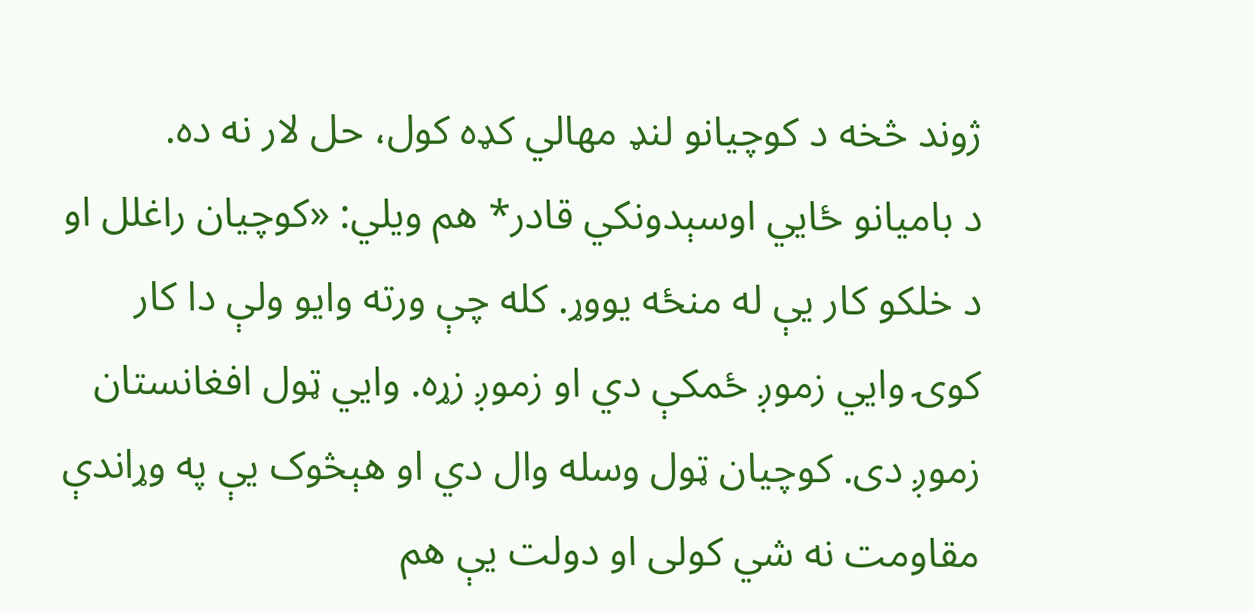ژوند څخه د کوچیانو لنډ مهالي کډه کول، حل لار نه ده.
د بامیانو ځايي اوسېدونکي قادر* هم ویلي: «کوچیان راغلل او د خلکو کار یې له منځه یووړ. کله چې ورته وایو ولې دا کار کوۍ وايي زموږ ځمکې دي او زموږ زړه. وايي ټول افغانستان زموږ دی. کوچیان ټول وسله وال دي او هېڅوک یې په وړاندې مقاومت نه شي کولی او دولت یې هم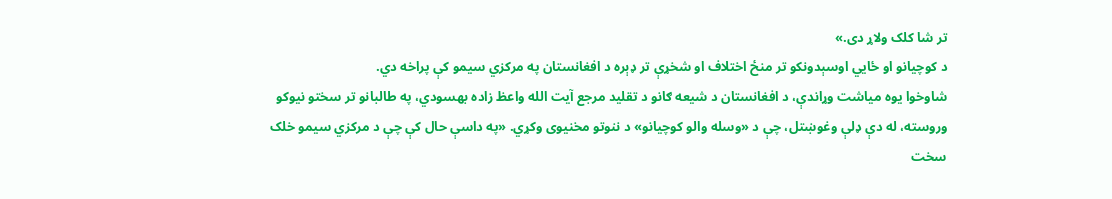تر شا کلک ولاړ دی.»
د کوچیانو او ځايي اوسېدونکو تر منځ اختلاف او شخړې تر ډېره د افغانستان په مرکزي سیمو کې پراخه دي.
شاوخوا یوه میاشت وړاندې، د افغانستان د شیعه ګانو د تقلید مرجع آیت الله واعظ زاده بهسودي، په طالبانو تر سختو نیوکو وروسته، له دې ډلې وغوښتل، چې د «وسله والو کوچیانو» د ننوتو مخنیوی وکړي. «په داسې حال کې چې د مرکزي سیمو خلک سخت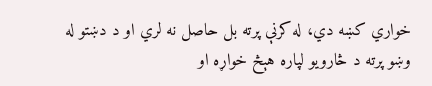خواري کښه دي، له کرنې پرته بل حاصل نه لري او د دښتو له وښو پرته د څارویو لپاره هېڅ خواړه او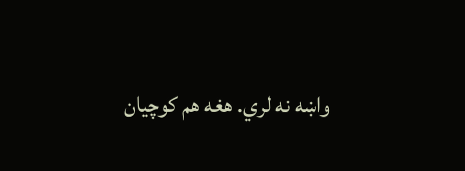واښه نه لري. هغه هم کوچیان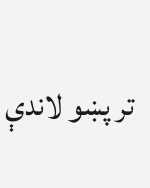تر پښو لاندې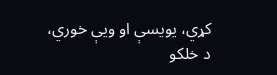کړي، یویسې او ویې خوري، د خلکو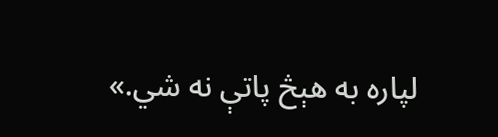لپاره به هېڅ پاتې نه شي.»